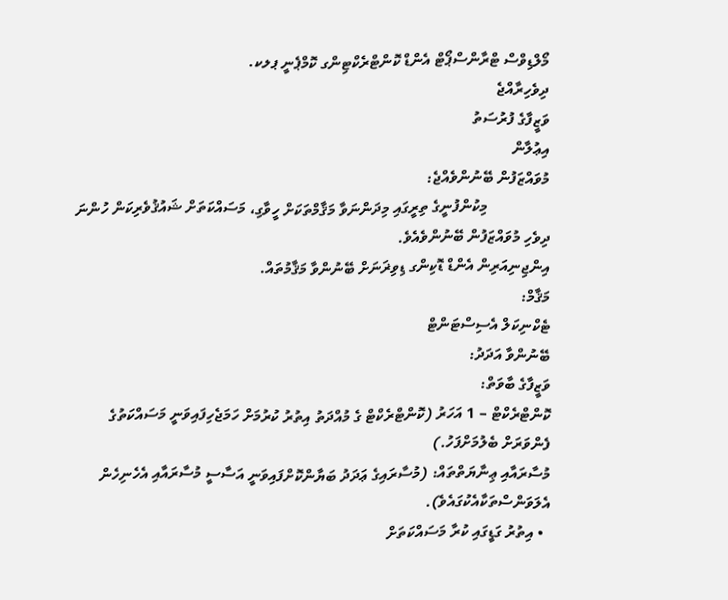މޯލްޑިވްސް ޓްރާންސްޕޯޓް އެންޑް ކޮންޓްރެކްޓިންގ ކޮމްޕެނީ ޕލކ.
ދިވެހިރާއްޖެ
ވަޒީފާގެ ފުރުސަތު
އިޢުލާން
މުވައްޒަފުން ބޭނުންވެއްޖެ:
                މިކުންފުނީގެ ތިރީގައި މިދަންނަވާ މަޤާމްތަކަށް ހީވާގި، މަސައްކަތަށް ޝައުޤުވެރިކަން ހުންނަ ދިވެހި މުވައްޒަފުން ބޭނުންވެއެވެ.
އިންޖިނިއަރިން އެންޑް ޑޮކިންގ ޑިވިޜަނަށް ބޭނުންވާ މަޤާމުތައް.
މަޤާމް:
ޓެކްނިކަލް އެސިސްޓަންޓް
ބޭނުންވާ އަދަދު:
ވަޒީފާގެ ބާވަތް:
ކޮންޓްރެކްޓް – 1 އަހަރު (ކޮންޓްރެކްޓް ގެ މުއްދަތު އިތުރު ކުރުމަށް ހަމަޖެހިފައިވަނީ މަސައްކަތުގެ ފެންވަރަށް ބެލުމަށްފަހު.)
މުސާރައާއި ޢިނާޔަތްތައް: (މުސާރައިގެ ޢަދަދު ބަޔާންކޮށްފައިވަނީ އަސާސީ މުސާރައާއި އެހެނިހެން އެލަވަންސްތަކާއެކުގައެވެ).
  • އިތުރު ގަޑީގައި ކުރާ މަސައްކަތަށް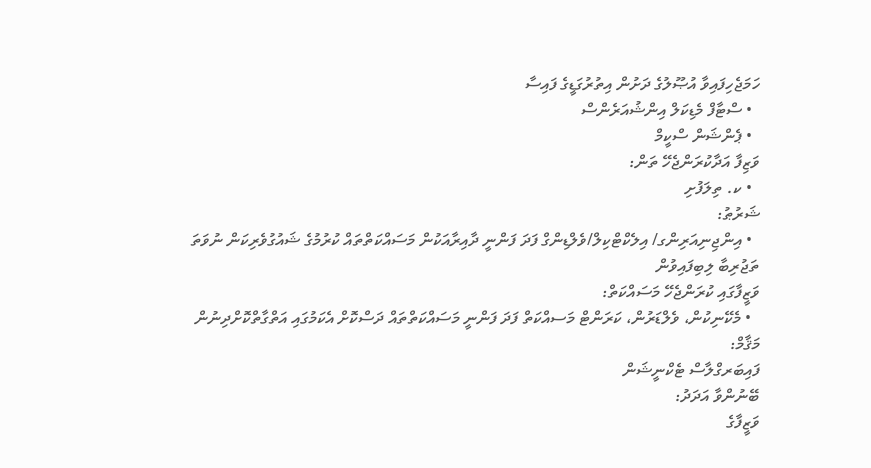ހަމަޖެހިފައިވާ އުޞޫލުގެ ދަށުން އިތުރުގަޑީގެ ފައިސާ
  • ސްޓާފް މެޑިކަލް އިންޝުއަރެންސް
  • ޕެންޝަން ސްކީމް
ވަޒިފާ އަދާކުރަންޖެހޭ ތަން:
  • ކ. ތިލަފުށި
ޝަރުޠު:
  • އިންޖިނިއަރިންގ/ އިލެކްޓްކިލް/ވެލްޑިންގް ފަދަ ފަންނީ ދާއިރާއަކުން މަސައްކަތްތައް ކުރުމުގެ ޝައުގުވެރިކަން ނުވަތަ ތަޖުރިބާ ލިބިފައިވުން
ވަޒީފާގައި ކުރަންޖެހޭ މަސައްކަތް:
  • މެކޭނިކުން، ވެލްޑަރުން، ކަރަންޓް މަސއްކަތް ފަދަ ފަންނީ މަސައްކަތްތައް ދަސްކޮށް އެކަމުގައި އަތްގާތްކޮށްދިނުން
މަޤާމް:
ފައިބަރގްލާސް ޓެކްނީޝަން
ބޭނުންވާ އަދަދު:
ވަޒީފާގެ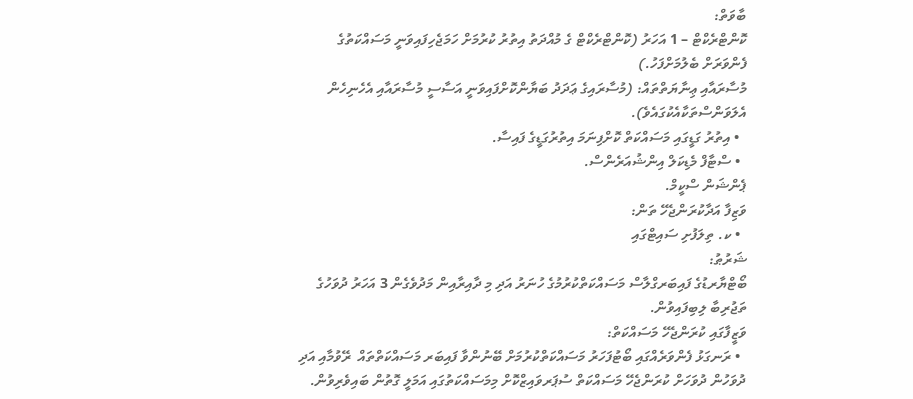ބާވަތް:
ކޮންޓްރެކްޓް – 1 އަހަރު (ކޮންޓްރެކްޓް ގެ މުއްދަތު އިތުރު ކުރުމަށް ހަމަޖެހިފައިވަނީ މަސައްކަތުގެ ފެންވަރަށް ބެލުމަށްފަހު.)
މުސާރައާއި ޢިނާޔަތްތައް: (މުސާރައިގެ ޢަދަދު ބަޔާންކޮށްފައިވަނީ އަސާސީ މުސާރައާއި އެހެނިހެން އެލަވަންސްތަކާއެކުގައެވެ).
  • އިތުރު ގަޑީގައި މަސައްކަތް ކޮށްފިނަމަ އިތުރުގަޑީގެ ފައިސާ.
  • ސްޓާފް މެޑިކަލް އިންޝުއަރެންސް.
ޕެންޝަން ސްކީމް.
ވަޒިފާ އަދާކުރަންޖެހޭ ތަން:
  • ކ. ތިލަފުށި ސައިޓްގައި
ޝަރުޠު:
ބޯޓްޔާރޑުގެ ފައިބަރގްލާސް މަސައްކަތްކުރުމުގެ ހުނަރު އަދި މި ދާއިރާއިން މަދުވެގެން 3 އަހަރު ދުވަހުގެ ތަޖުރިބާ ލިބިފައިވުން.
ވަޒީފާގައި ކުރަންޖެހޭ މަސައްކަތް:
  • ރަނގަޅު ފެންވަރެއްގައި ބޯޓުފަހަރު މަސައްކަތްކުރުމަށް ބޭނުންވާ ފައިބަރ މަސައްކަތްތައް  ރޭވުމާއި އަދި ދުވަހުން ދުވަހަށް ކުރަންޖެހޭ މަސައްކަތް ސުޕަރވައިޒްކޮށް މިމަސައްކަތުގައި އަމަލީ ގޮތުން ބައިވެރިވުން.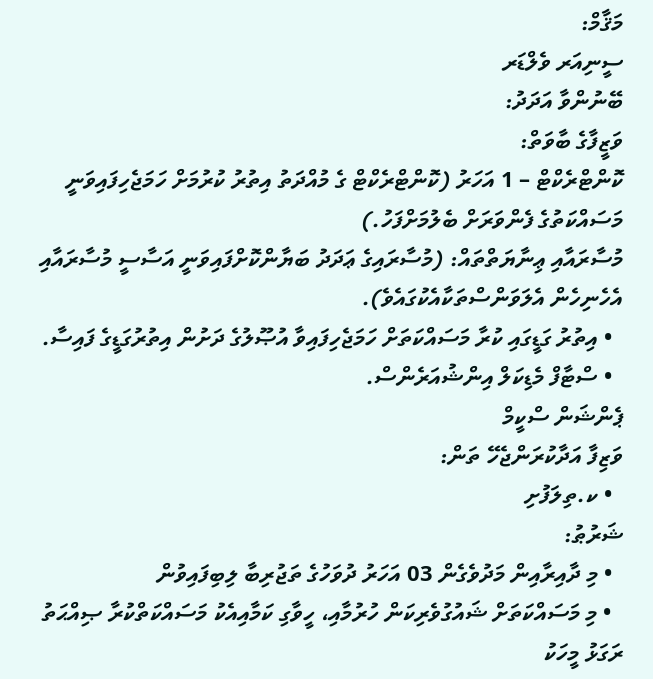މަޤާމް:
ސީނިއަރ ވެލްޑަރ
ބޭނުންވާ އަދަދު:
ވަޒީފާގެ ބާވަތް:
ކޮންޓްރެކްޓް – 1 އަހަރު (ކޮންޓްރެކްޓް ގެ މުއްދަތު އިތުރު ކުރުމަށް ހަމަޖެހިފައިވަނީ މަސައްކަތުގެ ފެންވަރަށް ބެލުމަށްފަހު.)
މުސާރައާއި ޢިނާޔަތްތައް: (މުސާރައިގެ ޢަދަދު ބަޔާންކޮށްފައިވަނީ އަސާސީ މުސާރައާއި އެހެނިހެން އެލަވަންސްތަކާއެކުގައެވެ).
  • އިތުރު ގަޑީގައި ކުރާ މަސައްކަތަށް ހަމަޖެހިފައިވާ އުޞޫލުގެ ދަށުން އިތުރުގަޑީގެ ފައިސާ.
  • ސްޓާފް މެޑިކަލް އިންޝުއަރެންސް.
ޕެންޝަން ސްކީމް
ވަޒިފާ އަދާކުރަންޖެހޭ ތަން:
  • ކ.ތިލަފުށި
ޝަރުޠު:
  • މި ދާއިރާއިން މަދުވެގެން 03 އަހަރު ދުވަހުގެ ތަޖުރިބާ ލިބިފައިވުން
  • މި މަސައްކަތަށް ޝައުގުވެރިކަން ހުރުމާއި، ހީވާގި ކަމާއިއެކު މަސައްކަތްކުރާ ޞިއްޙަތު ރަގަޅު މީހަކު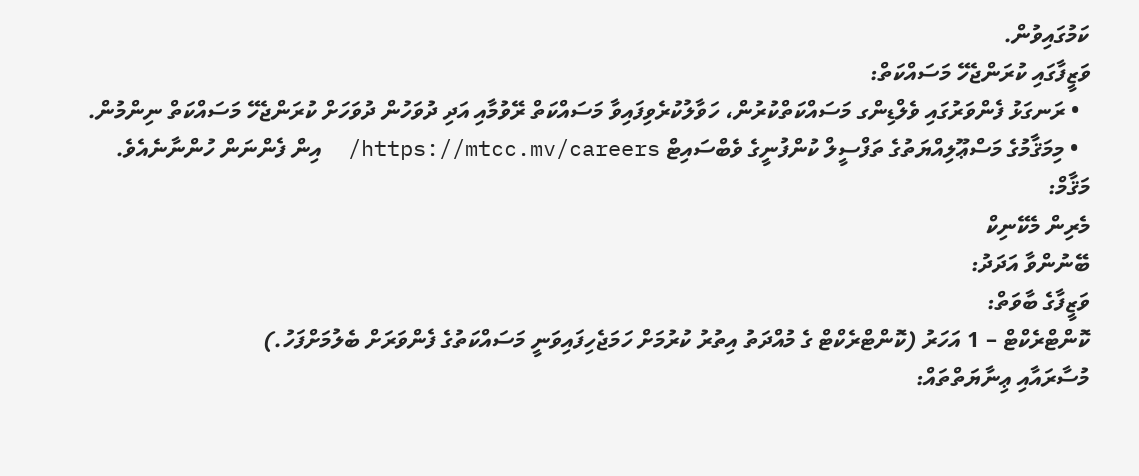ކަމުގައިވުން.
ވަޒީފާގައި ކުރަންޖެހޭ މަސައްކަތް:
  • ރަނގަޅު ފެންވަރުގައި ވެލްޑިންގ މަސައްކަތްކުރުން، ހަވާލުކުރެވިފައިވާ މަސައްކަތް ރޭވުމާއި އަދި ދުވަހުން ދުވަހަށް ކުރަންޖެހޭ މަސައްކަތް ނިންމުން.
  • މިމަޤާމުގެ މަސްޢޫލިއްޔަތުގެ ތަފްސީލް ކުންފުނީގެ ވެބްސައިޓް https://mtcc.mv/careers/  އިން ފެންނަން ހުންނާނެއެވެ.
މަޤާމް:
މެރިން މެކޭނިކް
ބޭނުންވާ އަދަދު:
ވަޒީފާގެ ބާވަތް:
ކޮންޓްރެކްޓް – 1 އަހަރު (ކޮންޓްރެކްޓް ގެ މުއްދަތު އިތުރު ކުރުމަށް ހަމަޖެހިފައިވަނީ މަސައްކަތުގެ ފެންވަރަށް ބެލުމަށްފަހު.)
މުސާރައާއި ޢިނާޔަތްތައް: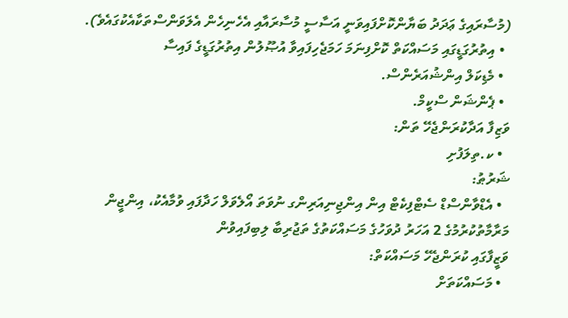(މުސާރައިގެ ޢަދަދު ބަޔާންކޮށްފައިވަނީ އަސާސީ މުސާރައާއި އެހެނިހެން އެލަވަންސްތަކާއެކުގައެވެ).
  • އިތުރުގަޑީގައި މަސައްކަތް ކޮށްފިނަމަ ހަމަޖެހިފައިވާ އުޞޫލުން އިތުރުގަޑީގެ ފައިސާ
  • މެޑިކަލް އިންޝުއަރެންސް.
  • ޕެންޝަން ސްކީމް.
ވަޒިފާ އަދާކުރަންޖެހޭ ތަން:
  • ކ.ތިލަފުށި
ޝަރުޠު:
  • އެޑްވާންސްޑް ސެޓްފިކެޓް އިން އިންޖިނިއަރިންގ ނުވަތަ އޯލެވަލް ހަދާފައި ވުމާއެކު، އިންޖީން މަރާމާތުކުރުމުގެ 2 އަހަރު ދުވަހުގެ މަސައްކަތުގެ ތަޖުރިބާ ލިބިފައިވުން
ވަޒީފާގައި ކުރަންޖެހޭ މަސައްކަތް:
  • މަސައްކަތަށް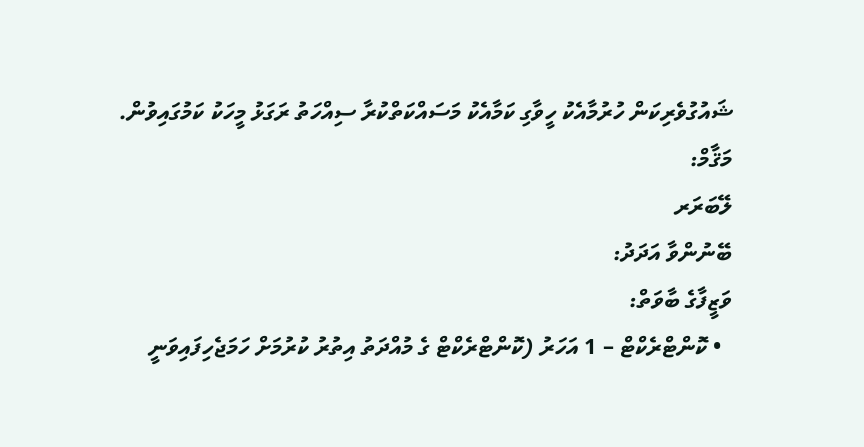ޝައުގުވެރިކަން ހުރުމާއެކު ހީވާގި ކަމާއެކު މަސައްކަތްކުރާ ސިއްހަތު ރަގަޅު މީހަކު ކަމުގައިވުން.
މަޤާމް:
ލޭބަރަރ
ބޭނުންވާ އަދަދު:
ވަޒީފާގެ ބާވަތް:
  • ކޮންޓްރެކްޓް – 1 އަހަރު (ކޮންޓްރެކްޓް ގެ މުއްދަތު އިތުރު ކުރުމަށް ހަމަޖެހިފައިވަނީ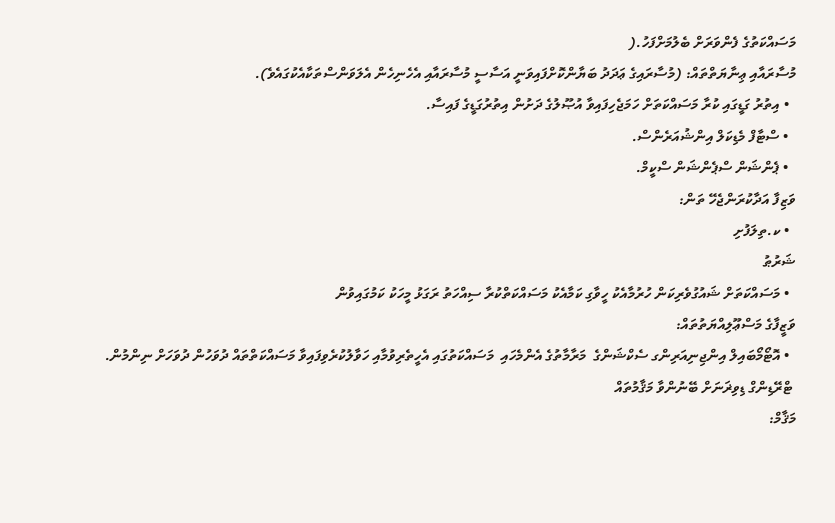މަސައްކަތުގެ ފެންވަރަށް ބެލުމަށްފަހު.(
މުސާރައާއި ޢިނާޔަތްތައް: (މުސާރައިގެ ޢަދަދު ބަޔާންކޮށްފައިވަނީ އަސާސީ މުސާރައާއި އެހެނިހެން އެލަވަންސްތަކާއެކުގައެވެ).
  • އިތުރު ގަޑީގައި ކުރާ މަސައްކަތަށް ހަމަޖެހިފައިވާ އުޞޫލުގެ ދަށުން އިތުރުގަޑީގެ ފައިސާ.
  • ސްޓާފް މެޑިކަލް އިންޝުއަރެންސް.
  • ޕެންޝަން ސްޕެންޝަން ސްކީމް.
ވަޒިފާ އަދާކުރަންޖެހޭ ތަން:
  • ކ.ތިލަފުށި
ޝަރުޠު
  • މަސައްކަތަށް ޝައުގުވެރިކަން ހުރުމާއެކު ހީވާގި ކަމާއެކު މަސައްކަތްކުރާ ސިއްހަތު ރަގަޅު މީހަކު ކަމުގައިވުން
ވަޒީފާގެ މަސްޢޫލިއްޔަތުތައް:
  • އޮޓޯމޯބައިލް އިންޖިނިއަރިންގ ސެކްޝަންގެ  މަރާމާތުގެ އެންމެހައި  މަސައްކަތުގައި އެހީތެރިވުމާއި ހަވާލުކުރެވިފައިވާ މަސައްކަތްތައް ދުވަހުން ދުވަހަށް ނިންމުން.
 ޓްރޭޑިންގް ޑިވިޜަނަށް ބޭނުންވާ މަޤާމުތައް
މަޤާމް: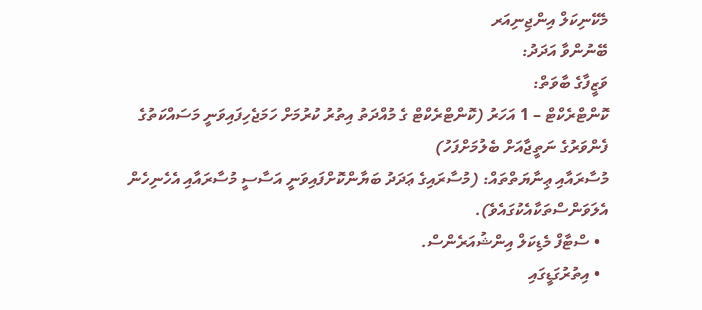މެކޭނިކަލް އިންޖިނިއަރ
ބޭނުންވާ އަދަދު:
ވަޒީފާގެ ބާވަތް:
ކޮންޓްރެކްޓް – 1 އަހަރު (ކޮންޓްރެކްޓް ގެ މުއްދަތު އިތުރު ކުރުމަށް ހަމަޖެހިފައިވަނީ މަސައްކަތުގެ ފެންވަރުގެ ނަތީޖާއަށް ބެލުމަށްފަހު)
މުސާރައާއި ޢިނާޔަތްތައް: (މުސާރައިގެ ޢަދަދު ބަޔާންކޮށްފައިވަނީ އަސާސީ މުސާރައާއި އެހެނިހެން އެލަވަންސްތަކާއެކުގައެވެ).
  • ސްޓާފް މެޑިކަލް އިންޝުއަރެންސް.
  • އިތުރުގަޑީގައި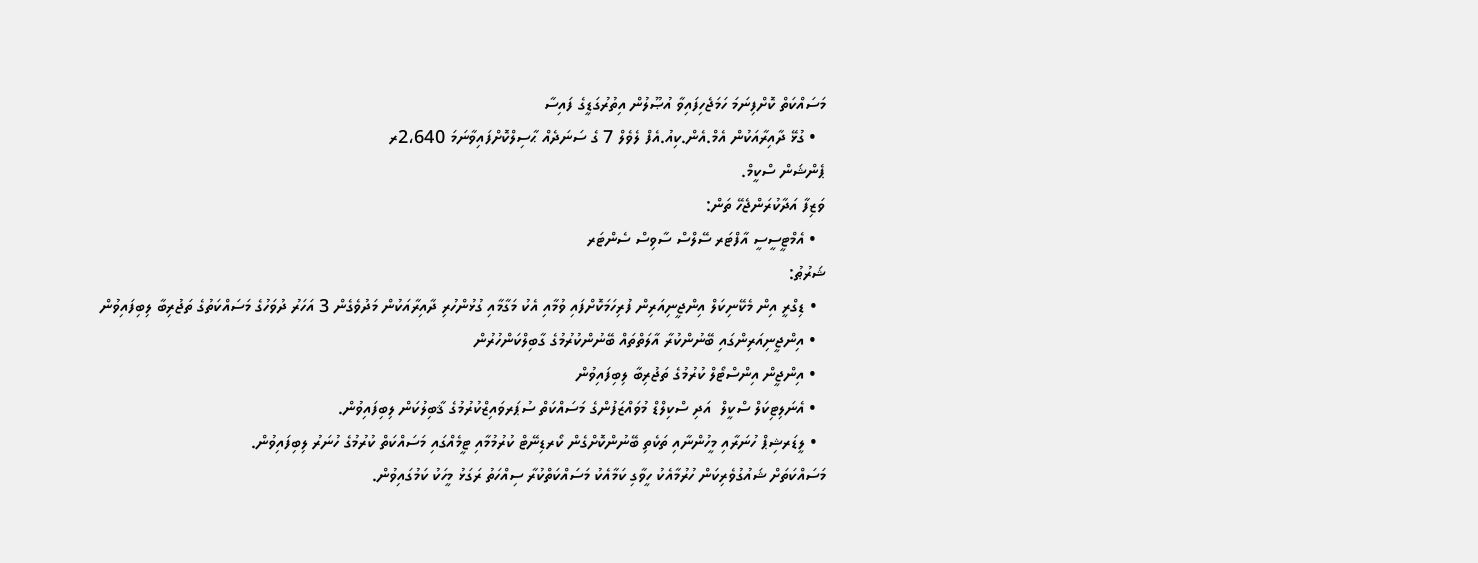މަސައްކަތް ކޮށްފިނަމަ ހަމަޖެހިފައިވާ އުޞޫލުން އިތުރުގަޑީގެ ފައިސާ
  • ގުޅޭ ދާއިރާއަކުން އެމް.އެން.ކިއު.އެފް ލެވެލް 7 ގެ ސަނަދެއް ޙާސިލްކޮށްފައިވާނަމަ 2،640ރ
ޕެންޝަން ސްކީމް.
ވަޒިފާ އަދާކުރަންޖެހޭ ތަން:
  • އެމްޓީސީސީ އާފްޓަރ ސޭލްސް ސާވިސް ސެންޓަރ
ޝަރުޠު:
  • ޑިގްރީ އިން މެކޭނިކަލް އިންޖީނިއަރިން ފުރިހަމަކޮށްފައި ވުމާއި އެކު މަގާމާއި ގުޅުންހުރި ދާއިރާއަކުން މަދުވެގެން 3 އަހަރު ދުވަހުގެ މަސައްކަތުގެ ތަޖުރިބާ ލިބިފައިވުން
  • އިންޖީނިއަރިންގައި ބޭނުންކުރާ އާލަތްތައް ބޭނުންކުރުމުގެ ގާބިލްކަންހުރުން
  • އިންޖީން އިންސްޓޯލް ކުރުމުގެ ތަޖުރިބާ ލިބިފައިވުން
  • އެނަލިޓިކަލް ސްކީލް  އަދި ސްކިލްޑް މުވައްޒަފުންގެ މަސައްކަތް ސުޕަރވައިޒްކުރުމުގެ ޤާބިލުކަން ލިބިފައިވުން.
  • ލީޑަރޝިޕް ހުނަރާއި މީހުންނާއި ތަކެތި ބޭނުންކޮށްގެން ކޯރޑިނޭޓް ކުރުމުމާއި ޓީމެއްގައި މަސައްކަތް ކުރުމުގެ ހުނަރު ލިބިފައިވުން.
މަސައްކަތަށް ޝައުގުވެރިކަން ހުރުމާއެކު ހީވާގި ކަމާއެކު މަސައްކަތްކުރާ ސިއްހަތު ރަގަޅު މީހަކު ކަމުގައިވުން.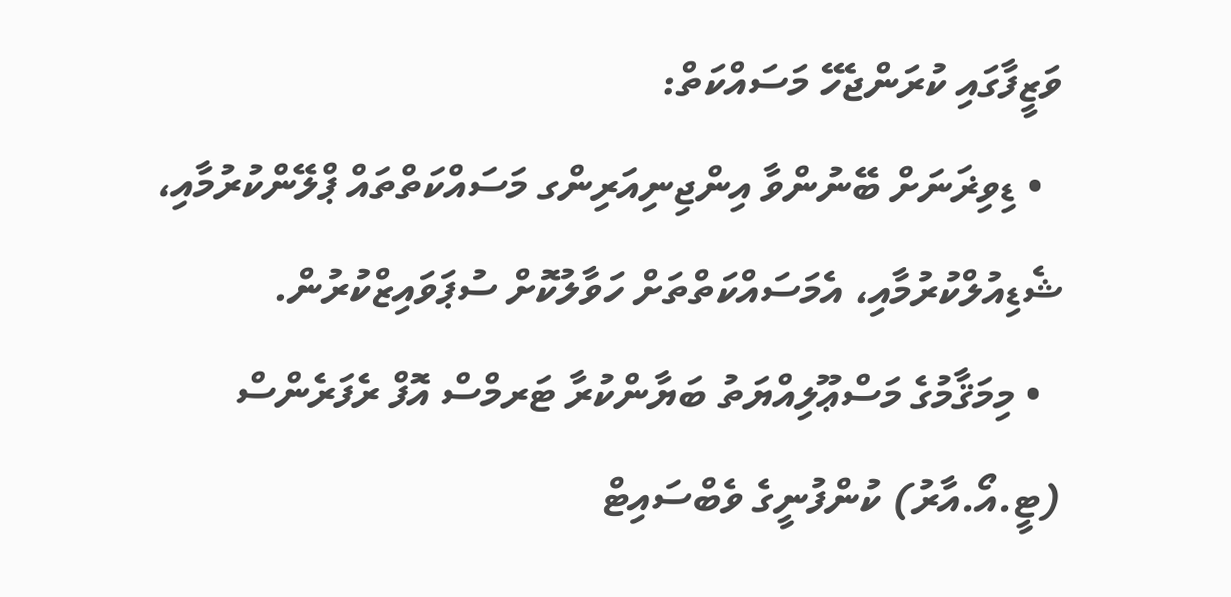ވަޒީފާގައި ކުރަންޖެހޭ މަސައްކަތް:
  • ޑިވިޜަނަށް ބޭނުންވާ އިންޖިނިއަރިންގ މަސައްކަތްތައް ޕްލޭންކުރުމާއި، ޝެޑިއުލްކުރުމާއި، އެމަސައްކަތްތަށް ހަވާލުކޮށް ސުޕަވައިޒްކުރުން.
  • މިމަޤާމުގެ މަސްޢޫލިއްޔަތު ބަޔާންކުރާ ޓަރމްސް އޮފް ރެފަރެންސް (ޓީ.އޯ.އާރު) ކުންފުނީގެ ވެބްސައިޓް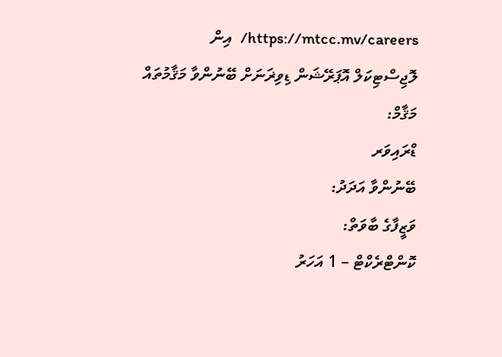https://mtcc.mv/careers/  އިން
ލޮޖިސްޓިކަލް އޮޕަރޭޝަން ޑިވިޜަނަށް ބޭނުންވާ މަޤާމުތައް
މަޤާމް:
ޑްރައިވަރ
ބޭނުންވާ އަދަދު:
ވަޒީފާގެ ބާވަތް:
ކޮންޓްރެކްޓް – 1 އަހަރު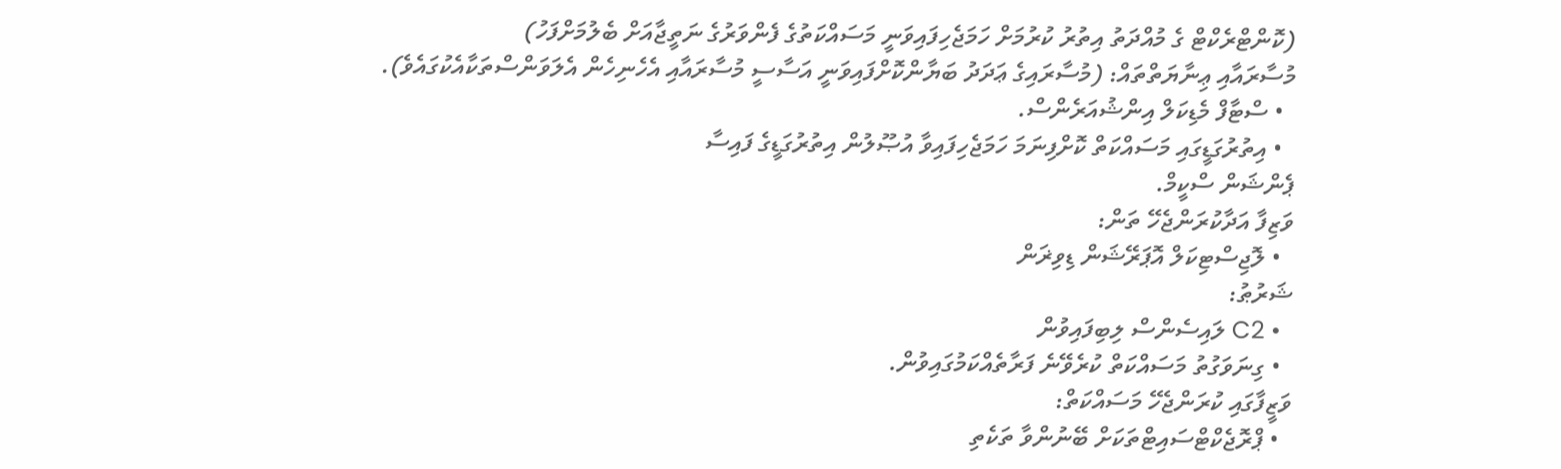(ކޮންޓްރެކްޓް ގެ މުއްދަތު އިތުރު ކުރުމަށް ހަމަޖެހިފައިވަނީ މަސައްކަތުގެ ފެންވަރުގެ ނަތީޖާއަށް ބެލުމަށްފަހު)
މުސާރައާއި ޢިނާޔަތްތައް: (މުސާރައިގެ ޢަދަދު ބަޔާންކޮށްފައިވަނީ އަސާސީ މުސާރައާއި އެހެނިހެން އެލަވަންސްތަކާއެކުގައެވެ).
  • ސްޓާފް މެޑިކަލް އިންޝުއަރެންސް.
  • އިތުރުގަޑީގައި މަސައްކަތް ކޮށްފިނަމަ ހަމަޖެހިފައިވާ އުޞޫލުން އިތުރުގަޑީގެ ފައިސާ
ޕެންޝަން ސްކީމް.
ވަޒިފާ އަދާކުރަންޖެހޭ ތަން:
  • ލޮޖިސްޓިކަލް އޮޕަރޭޝަން ޑިވިޜަން
ޝަރުޠު:
  • C2 ލައިސެންސް ލިބިފައިވުން
  • ގިނަވަގުތު މަސައްކަތް ކުރެވޭނެ ފަރާތެއްކަމުގައިވުން.
ވަޒީފާގައި ކުރަންޖެހޭ މަސައްކަތް:
  • ޕްރޮޖެކްޓްސައިޓްތަކަށް ބޭނުންވާ ތަކެތި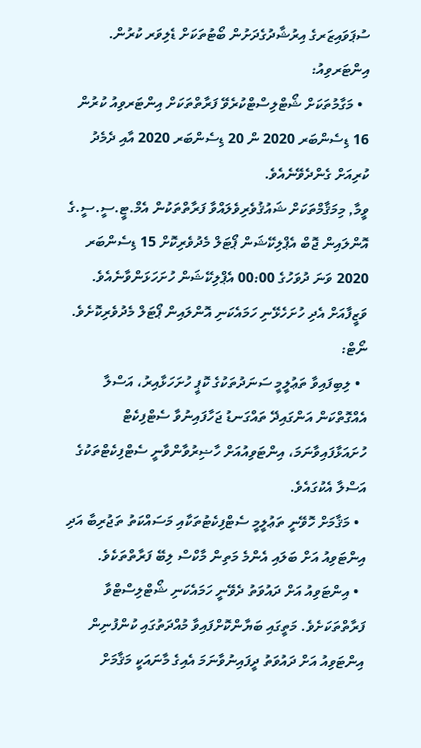ސުޕަވައިޒަރގެ އިރުޝާދުގެދަށުން ބޯޓުތަކަށް ޑެލިވަރ ކުރުން.
އިންޓަރވިއު:
  • މަގާމުތަކަށް ޝޯޓްލިސްޓްކުރެވޭ ފަރާތްތަކަށް އިންޓަރވިއު ކުރުން 16 ޑިސެންބަރ 2020 ން 20 ޑިސެންބަރ 2020 އާއި ދެމެދު ކުރިއަށް ގެންދެވޭނެއެވެ.
ވީމާ, މިމަޤާމްތަކަށް ޝައުޤުވެރިވެލައްވާ ފަރާތްތަކުން އެމް.ޓީ.ސީ.ސީ.ގެ އޮންލައިން ޖޮބް އެޕްލިކޭޝަން ޕޯޓަލް މެދުވެރިކޮށް 15 ޑިސެންބަރ 2020 ވަނަ ދުވަހުގެ 00:00 އެޕްލިކޭޝަން ހުށަހަޅަންވާނެއެވެ. ވަޒީފާއަށް އެދި ހުށަހެޅޭނި ހަމައެކަނި އޮންލައިން ޕޯޓަލް މެދުވެރިކޮށެވެ.
ނޯޓް:
  • ލިބިފައިވާ ތަޢުލީމީ ސަނަދުތަކުގެ ކޮޕީ ހުށަހަޅާއިރު، އަސްލާ އެއްގޮތްކަން އަންގައިދޭ ތައްގަނޑު ޖަހާފައިނުވާ ސެޓްފިކެޓް ހުށައަޅާފައިވާނަމަ، އިންޓަވިއުއަށް ހާޟިރުވާންވާނީ ސެޓްފިކެޓްތަކުގެ އަސްލާ އެކުގައެވެ.
  • މަޤާމަށް ހޮވޭނީ ތަޢުލީމީ ސެޓްފިކެޓުތަކާއި މަސައްކަތު ތަޖުރިބާ އަދި އިންޓަވިއު އަށް ބަލައި އެންމެ މަތިން މާކްސް ލިބޭ ފަރާތްތަކެވެ.
  • އިންޓަވިއު އަށް ދައުވަތު ދެވޭނީ ހަމައެކަނި ޝޯޓްލިސްޓްވާ ފަރާތްތަކަށެވެ. މަތީގައި ބަޔާންކޮށްފައިވާ މުއްދަތުގައި ކުންފުނިން އިންޓަވިއު އަށް ދައުވަތު ދީފައިނުވާނަމަ އެއިގެ މާނައަކީ މަޤާމަށް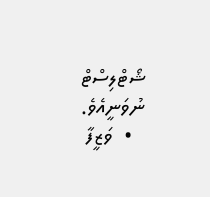ޝޯޓްލިސްޓް ނުވަނީއެވެ.
  •  ވަޒީފާ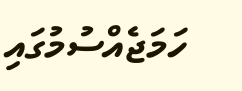ހަމަޖެއްސުމުގައި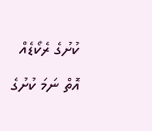ކުށުގެ ރެކޯޑެއް އޮތް ނަމަ ކުށުގެ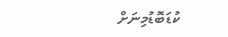ކުޑަބޮޑުމިނަށް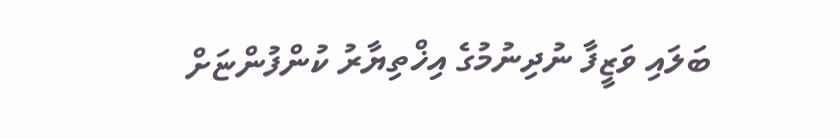ބަލައި ވަޒީފާ ނުދިނުމުގެ އިޚްތިޔާރު ކުންފުންޏަށް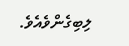ލިބިގެންވެއެވެ.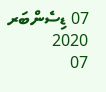07 ޑިސެންބަރ 2020
07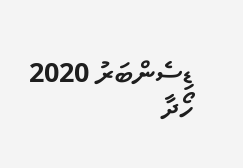ޑިސެންބަރު 2020
ހޯދާ